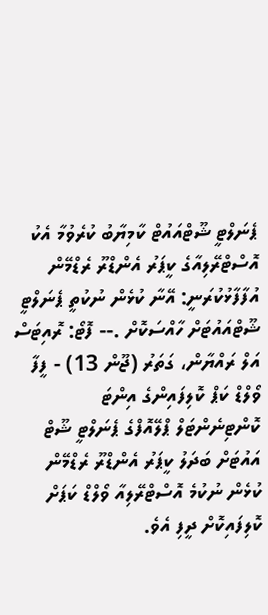ޕެނަލްޓީ ޝޫޓްއައުޓް ކާމިޔާބު ކުރެވުމާ އެކު އޮސްޓްރޭލިއާގެ ކީޕަރު އެންޑްރޫ ރެޑްމޭން އުފާފާޅުކުރަނީ: އޭނާ ކުޅެން ނުކުތީ ޕެނަލްޓީ ޝޫޓްއައުޓަށް ހާއްސަކޮށް .-- ފޮޓޯ: ރޮއިޓަސް
އަލް ރައްޔާން، ގަތަރު (ޖޫން 13) - ފީފާ ވޯލްޑް ކަޕް ކޮލިފައިންގެ އިންޓަ ކޮންޓިނެންޓަލް ޕްލޭއޮފްގެ ޕެނަލްޓީ ޝޫޓް އައުޓަށް ބަދަލު ކީޕަރު އެންޑްރޫ ރެޑްމޭން ކުޅެން ނުކުމެ އޮސްޓްރޭލިއާ ވޯލްޑް ކަޕަށް ކޮލިފައިކޮށް ދީފި އެވެ.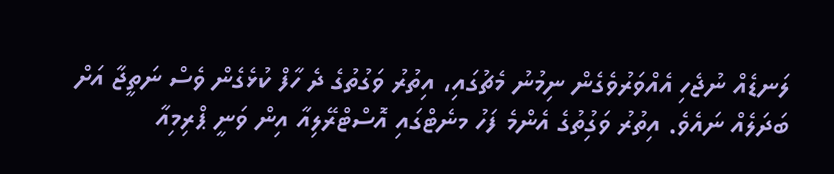ލަނޑެއް ނުޖެހި އެއްވަރުވެގެން ނިމުނު މެޗުގައި، އިތުރު ވަގުތުގެ ދެ ހާފް ކުޅެގެން ވެސް ނަތީޖާ އަށް ބަދަލެއް ނައެވެ. އިތުރު ވަގިުތުގެ އެންމެ ފަހު މނެޓްގައި އޮސްޓްރޭލިއާ އިން ވަނީ ޕްރިމިއާ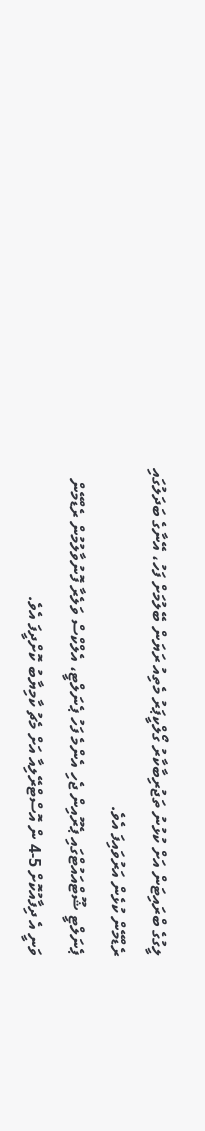ލީގުގެ ބްރައިޓަން އަށް ކުޅުނު ތަޖުރިބާކާރު ގޯލްކީޕަރު މެތިއު ރަޔަން ބޭލުމަށް ފަހު، އޭނާގެ ބަދަލުގައި ރެޑްމޭން ކުޅެން އަރުވައިފަ އެވެ.
ޕެނަލްޓީ ޝޫޓްއައުޓްގައި ޕެރޫއިން ޖެހި އެންމެ ފަހު ޕެނަލްޓީ، އެލްކްސް ވަލެރާ ފޮނުވާލުމުން ރެޑްމޭން ވަނީ އެ ދިފާއުކޮށް 5-4 ން އޮސްޓްރޭލިއާ އަށް މެޗު ކާމިޔާބު ކޮށްދީފަ އެވެ.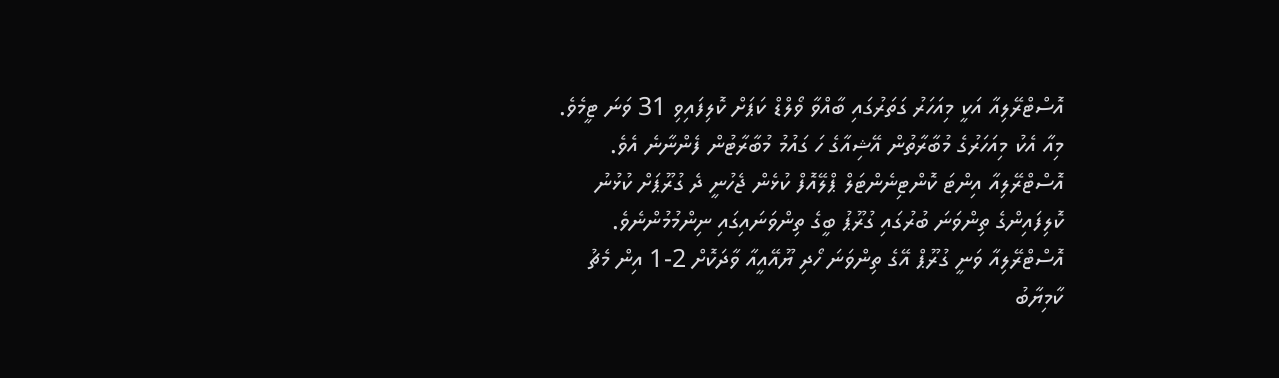އޮސްޓްރޭލިއާ އަކީ މިއަހަރު ގަތަރުގައި ބާއްވާ ވޯލްޑް ކަޕަށް ކޮލިފައިވި 31 ވަނަ ޓީމެވެ. މިއާ އެކު މިއަހަރުގެ މުބާރާތުން އޭޝިއާގެ ހަ ގައުމު މުބާރާޓުން ފެންނާނެ އެވެ. އޮސްޓްރޭލިއާ އިންޓަ ކޮންޓިނެންޓަލް ޕްލޭއޮފް ކުޅެން ޖެހުނީ ދެ ގުރޫޕަށް ކުޅުނު ކޮލިފައިންގެ ތިންވަނަ ބުރުގައި ގުރޫޕު ބީގެ ތިންވަނައިގައި ނިންމުމުންނެވެ. އޮސްޓްރޭލިއާ ވަނީ ގުރޫޕް އޭގެ ތިންވަނަ ހޯދި ޔޫއޭއީއާ ވާދަކޮށް 2-1 އިން މެޗު ކާމިޔާބު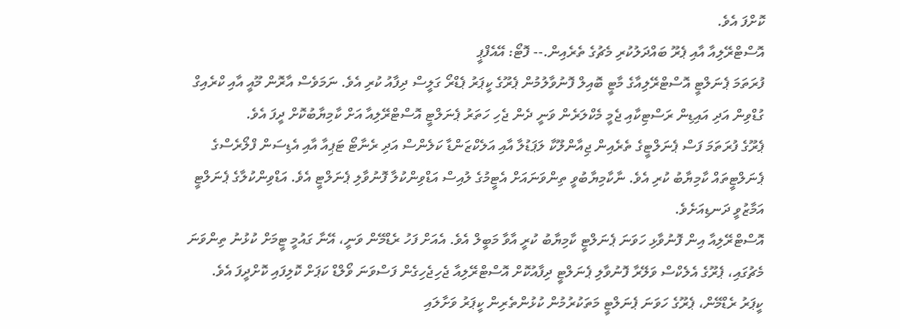ކޮށްފަ އެވެ.
އޮސްޓްރޭލިއާ އާއި ޕެރޫ ބައްދަލުކުރި މެޗުގެ ތެރެއިން.-- ފޮޓޯ: އޭއެފްޕީ
ފުރަތަމަ ޕެނަލްޓީ އޮސްޓްރޭލިއާގެ މާޓީ ބޮއިލް ފޮނުވާލުމުން ޕެރޫގެ ކީޕަރު ޕެޑްރޯ ގަލީސް ދިފާއު ކުރި އެވެ. ނަމަވެސް އާރޮން މޫއީ އާއި ކްރެއިގް ގުޑްވިން އަދި އައިޑިން ރަސްޓިކާއި ޖެމީ މެކްލަރެން ވަނީ ދެން ޖެހި ހަތަރު ޕެނަލްޓީ އޮސްޓްރޭލިއާ އަށް ކާމިޔާބުކޮށް ދީފަ އެވެ.
ޕެރޫގެ ފުރަތަމަ ފަސް ޕެނަލްޓީގެ ތެރެއިން ޖިއާންލޫކާ ލަޕަޑުލާ އާއި އަލެކްޒަންޑާ ކަލެންސް އަދި ރެނާޓޯ ޓަޕިއާ އާއި އެޑިސަން ފްލޯރެސްގެ ޕެނަލްޓީތައް ކާމިޔާބު ކުރި އެވެ. ނާކާމިޔާބުވީ ތިންވަނައަށް އެޓީމުގެ ލުއިސް އަޑްވިންކުލާ ފޮނުވާލި ޕެނަލްޓީ އެވެ. އަޑްވިންކުލާގެ ޕެނަލްޓީ އަމާޒުވީ ދަނޑިއަށެވެ.
އޮސްޓްރޭލިއާ އިން ފޮނުވާޅި ހަވަނަ ޕެނަލްޓީ ކާމިޔާބު ކުރީ އާވާ މަބީލް އެވެ. އެއަށް ފަހު ރެޑްމޭން ވަނީ، އޭނާ ގައުމީ ޓީމަށް ކުޅުނު ތިންވަނަ މެޗުގައި، ޕެރޫގެ އެލެކްސް ވަލޭރާ ފޮނުވާލި ޕެނަލްޓީ ދިފާއުކޮށް އޮސްޓްރޭލިއާ ޖެހިޖެހިގެން ފަސްވަނަ ވޯލްޑް ކަޕަށް ކޮލިފައި ކޮށްދީފަ އެވެ.
ކީޕަރު ރެޑްމޭން، ޕެރޫގެ ހަވަނަ ޕެނަލްޓީ މަތަކުރުމުން ކުޅުންތެރިން ކީޕަރު ވަށާލައި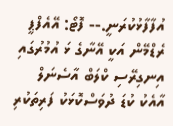އުފާފާޅުކުރަނީ.-- ފޮޓޯ: އޭއެފްޕީ
ރެޑްމޭން އަކީ އޭނާގެ ޅަ އުމުރުގައި އިނގިރޭސި ކްލަބް އާސެނަލް އާއެކު ކުޑަ ދުވަސްކޮޅަކު ފަރިތަކުރި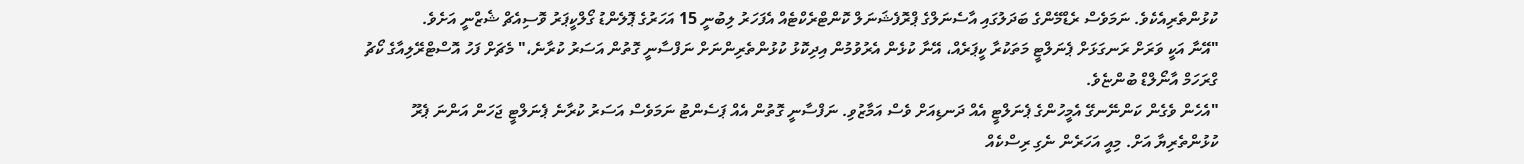ކުޅުންތެރިއެކެވެ. ނަމަވެސް ރެޑްމޭންގެ ބަދަލުގައި އާސެނަލްގެ ޕްރޮފެޝަނަލް ކޮންޓްރެކްޓެއް އެފަހަރު ލިބުނީ 15 އަހަރުގެ ޕޮލެންޑު ގޯލްކީޕަރު ވޮސިއެޗް ޝެޒްނީ އަށެވެ.
"އޭނާ އަކީ ވަރަށް ރަނގަޅަށް ޕެނަލްޓީ މަތަކުރާ ކީޕަރެއް، އޭނާ ކުޅެން އެރުވުމުން އިދިކޮޅު ކުޅުންތެރިންނަށް ނަފްސާނީ ގޮތުން އަސަރު ކުރާނެ،" މެޗަށް ފަހު އޮސްޓްރޭލިއާގެ ކޯޗު ގްރަހަމް އާނޯލްޑް ބުންޏެވެ.
"އެހެން ވެގެން ކަންނޭނގޭ އެމީހުންގެ ޕެނަލްޓީ އެއް ދަނޑިއަށް ވެސް އަމާޒުވި. ނަފްސާނީ ގޮތުން އެއް ޕަސެންޓު ނަމަވެސް އަސަރު ކުރާނެ ޕެނަލްޓީ ޖަހަން އަންނަ ޕެރޫ ކުޅުންތެރިޔާ އަށް. މިއީ އަހަރެން ނެގި ރިސްކެއް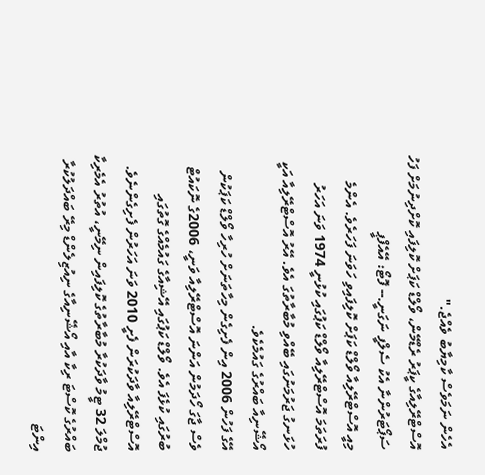އެހެން ނަމަވެސް ކާމިޔާބު ވެއްޖެ."
އޮސްޓްރޭލިއާގެ ކީޕަރު ރެޑްމޭން، ވޯލްޑް ކަޕަށް ކޮލިފައި ކޮށްދިނުމަށް ފަހު ސަޕޯޓަރުންނާ އެކު ސެލްފީ ނަގަނީ.-- ފޮޓޯ: އޭއެފްޕީ
މިއީ އޮސްޓްރޭލިއާ ވޯލްޑް ކަޕަށް ކޮލިފައިވި ހަވަނަ ފަހަރެވެ. އެންމެ ފުރަތަމަ އޮސްޓްރޭލިއާ ވޯލްޑް ކަޕުގައި ކުޅުނީ 1974 ވަނަ އަހަރު ހުޅަނގު ޖަރުމަނުގައި ބޭއްވި މުބާރާތުގަ އެވެ. އޭރު އޮސްޓްރޭލިއާ އަކީ އޯޝޭނިއާ ބައްރުގެ ގައުމެކެވެ.
އޭގެ ފަހުން 2006 އިން ފެށިގެން މިހާތަނަށް ހުރިހާ ވޯލްޑް ކަޕަކުން ވެސް ޖާގަ ހޯދަމުން އަންނަ އޮސްޓްރޭލިއާ ވަނީ، 2006ގެ ނޮކައުޓް ބުރުގައި ކުޅެފަ އެވެ. ވޯލްޑް ކަޕުގައި އޭޝިއާގެ ގައުމެއްގެ ގޮތުގައި އޮސްޓްރޭލިއާ ވާދަކުރަން ފެށީ 2010 ވަނަ އަހަރުން ފެށިގެންނެވެ.
ޖުމްލަ 32 ޓީމު ވާދަކުރާ މުބާރާތުގެ ކޮލިފައިން ނިމޭނީ، އުތުރު އެމެރިކާ ބައްރުގެ ކޮސްޓަ ރިކާ އާއި އޯޝޭނިއާގެ ނިއުޒިލެންޑް މިރޭ ބައްދަލުކުރާ އިންޓަ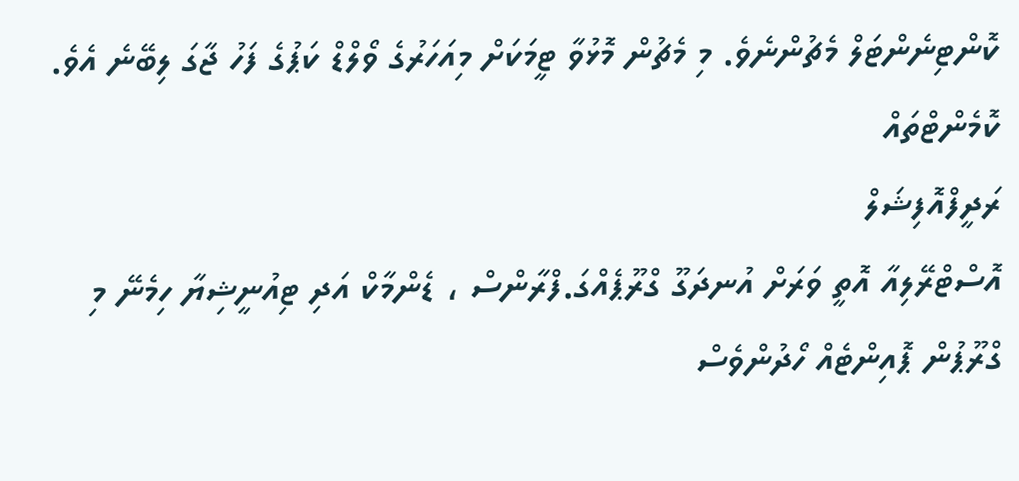ކޮންޓިނެންޓަލް މެޗުންނެވެ. މި މެޗުން މޮޅުވާ ޓީމަކަށް މިއަހަރުގެ ވޯލްޑް ކަޕުގެ ފަހު ޖާގަ ލިބޭނެ އެވެ.
ކޮމެންޓްތައް
ރަދީފްއޮފިޝަލް
އޮސްޓްރޭލިއާ އޮތީ ވަރަށް އުނދަގޫ ގްރޫޕެއްގަ.ފްރާންސް ، ޑެންމާކް އަދި ޓިއުނީޝިޔާ ހިމެނޭ މި ގްރޫޕުން ޕޮއިންޓެއް ހޯދުންވެސް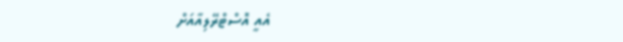އެއީ އޮސްޓްރޭލިއާއަށް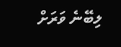ލިބޭނެ ވަރަށް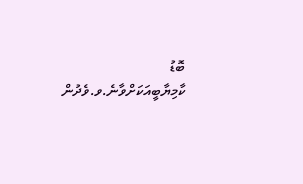ބޮޑު ކާމިޔާބީއަކަށްވާނެ.ވ.ވެދުން